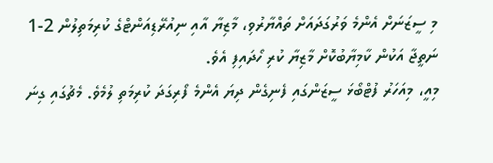މި ސީޒަނަށް އެންމެ ވަރުގަދައަށް ތައްޔާރުވި، މާޒިޔާ އާއި ނިއުރޭޑިއަންޓްގެ ކުރިމަތިލުން 2-1 ނަތީޖާ އަކުން ކާމިޔާބުކޮށް މާޒިޔާ ކުރި ހޯދައިފި އެވެ.
މިއީ، މިއަހަރު ފުޓްބޯޅަ ސީޒަންގައި ފެނިގެން ދިޔަ އެންމެ ފޯރިގަދަ ކުރިމަތި ލުމެވެ. މެޗުގައި ގިނަ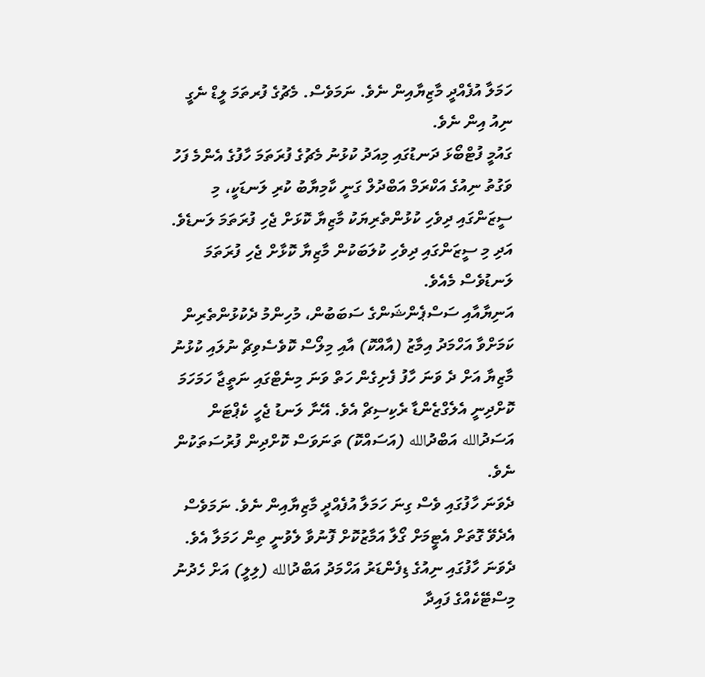ހަމަލާ އުފެއްދީ މާޒިޔާއިން ނެވެ. ނަމަވެސް. މެޗުގެ ފުރތަމަ ލީޑް ނެގީ ނިއު އިން ނެވެ.
ގައުމީ ފުޓްބޯޅަ ދަނޑުގައި މިއަދު ކުޅުނު މެޗުގެ ފުރަތަމަ ހާފުގެ އެންމެ ފަހު ވަގުތު ނިއުގެ އަކްރަމް އަބްދުލް ގަނީ ކާމިޔާބު ކުރި ލަނޑަކީ، މި ސީޒަންގައި ދިވެހި ކުޅުންތެރިޔަކު މާޒިޔާ ކޮޅަށް ޖެހި ފުރަތަމަ ލަނޑެވެ. އަދި މި ސީޒަންގައި ދިވެހި ކުލަބަކުން މާޒިޔާ ކޮޅާށް ޖެހި ފުރަތަމަ ލަނޑުވެސް މެއެވެ.
އަނިޔާއާއި ސަސްޕެންޝަންގެ ސަބަބުން، މުހިންމު ދެކުޅުންތެރިން ކަމަށްވާ އަހްމަދު އިމާޒު (އާއްކޮ) އާއި މިލޯސް ކޮވެސެވިޗް ނުލައި ކުޅުނު މާޒިޔާ އަށް ދެ ވަނަ ހާފު ފެށިގެން ހަތް ވަނަ މިނެޓްގައި ނަތީޖާ ހަމަހަމަ ކޮށްދިނީ އެލެގްޒެންޑާ ރެކިސިޗް އެވެ. އޭނާ ލަނޑު ޖެހީ ކެޕްޓަން އަސަދުالله އަބްދުالله (އަސައްކޮ) ތަނަވަސް ކޮށްދިން ފުރުސަތަކުން ނެވެ.
ދެވަނަ ހާފުގައި ވެސް ގިނަ ހަމަލާ އުފެއްދީ މާޒިޔާއިން ނެވެ. ނަމަވެސް އެދެވޭ ގޮތަށް އެޓީމަށް ގޯލާ އަމާޒުކޮށް ފޮނުވާ ލެވުނީ ތިން ހަމަލާ އެވެ.
ދެވަނަ ހާފުގައި ނިއުގެ ޑިފެންޑަރު އަހްމަދު އަބްދުالله (ލިލީ) އަށް ހެދުނު މިސްޓޭކެއްގެ ފައިދާ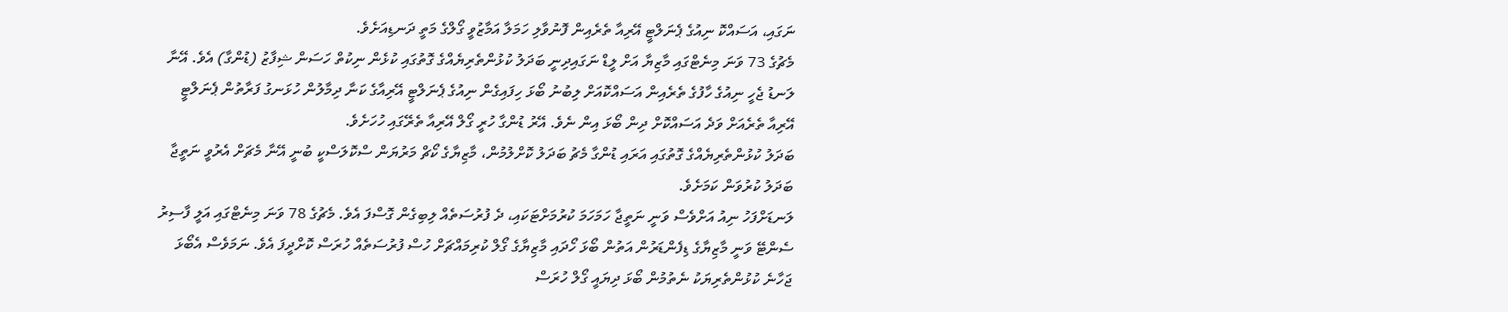ނަގައި، އަސައްކޮ ނިއުގެ ޕެނަލްޓީ އޭރިއާ ތެރެއިން ފޮނުވާލި ހަމަލާ އަމާޒުވީ ގޯލްގެ މަތީ ދަނޑިއަށެވެ.
މެޗުގެ 73 ވަނަ މިނެޓްގައި މާޒިޔާ އަށް ލީޑް ނަގައިދިނީ ބަދަލު ކުޅުންތެރިޔެއްގެ ގޮތުގައި ކުޅެން ނިކުތް ހަސަން ޝިފާޒު (ޑުންގާ) އެވެ. އޭނާ ލަނޑު ޖެހީ ނިއުގެ ހާފުގެ ތެރެއިން އަސައްކޮއަށް ލިބުނު ބޯޅަ ހިފައިގެން ނިއުގެ ޕެނަލްޓީ އޭރިއާގެ ކަނާ ދިމާލުން ހުޅަނގު ފަރާތުން ޕެނަލްޓީ އޭރިއާ ތެރެއަށް ވަދެ އަސައްކޮށް ދިން ބޯޅަ އިން ނެވެ. އޭރު ޑުންގާ ހުރީ ގޯލް އޭރިއާ ތެރޭގައި ހުހަށެވެ.
ބަދަލު ކުޅުންތެރިޔެއްގެ ގޮތުގައި އަރައި ޑުންގާ މެޗު ބަދަލު ކޮށްލުމުން، މާޒިޔާގެ ކޯޗް މަރުޔަން ސްކޮލަސްކީ ބުނީ އޭނާ މެޗަށް އެރުވީ ނަތީޖާ ބަދަލު ކުރުވަން ކަމަށެވެ.
ލަނޑަށްފަހު ނިއު އަށްވެސް ވަނީ ނަތީޖާ ހަމަހަމަ ކުރުމަށްޓަކައި، ދެ ފުރުސަތެއް ލިބިގެން ގޮސްފަ އެވެ. މެޗުގެ 78 ވަނަ މިނެޓްގައި އަލީ ފާސިރު ސެންޓޭ ވަނީ މާޒިޔާގެ ޑިފެންޑަރުން އަތުން ބޯޅަ ހޯދައި މާޒިޔާގެ ގޯލް ކުރިމައްޗަށް ހުސް ފުރުސަތެއް ހުރަސް ކޮށްދީފަ އެވެ. ނަމަވެސް އެބޯޅަ ޖަހާނެ ކުޅުންތެރިޔަކު ނެތުމުން ބޯޅަ ދިޔައީ ގޯލް ހުރަސް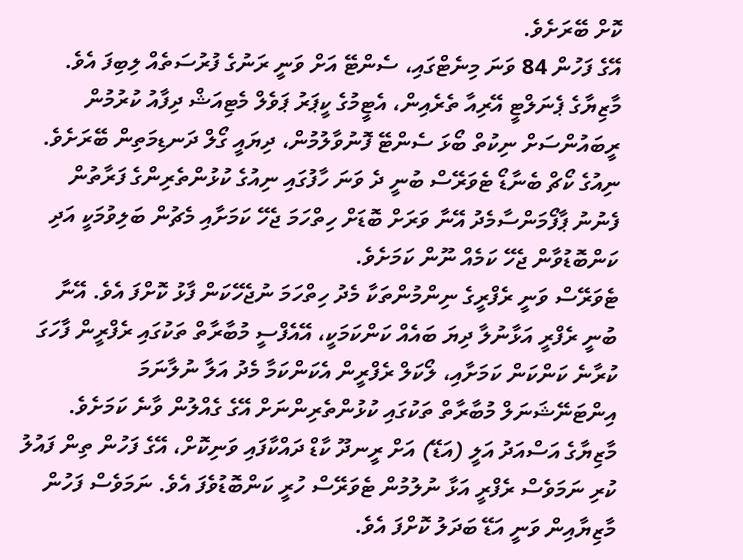ކޮށް ބޭރަށެވެ.
އޭގެ ފަހުން 84 ވަނަ މިނެޓްގައި، ސެންޓޭ އަށް ވަނީ ރަނުގެ ފުރުސަތެއް ލިބިފަ އެވެ. މާޒިޔާގެ ޕެނަލްޓީ އޭރިއާ ތެރެއިން، އެޓީމުގެ ކީޕަރު ޕަވެލް މެޓިއަޝް ދިފާއު ކުރުމުން ރީބައުންސަށް ނިކުތް ބޯޅަ ސެންޓޭ ފޮނުވާލުމުން، ދިޔައީ ގޯލް ދަނޑިމަތިން ބޭރަށެވެ.
ނިއުގެ ކޯޗް ބެނާޑޯ ޓެވަރޭސް ބުނީ ދެ ވަނަ ހާފުގައި ނިއުގެ ކުޅުންތެރިންގެ ފަރާތުން ފެނުނު ޕާފޯމަންސާމެދު އޭނާ ވަރަށް ބޮޑަށް ހިތްހަމަ ޖެހޭ ކަމަށާއި މެޗުން ބަލިވުމަކީ އަދި ކަންބޮޑުވާން ޖެހޭ ކަމެއް ނޫން ކަމަށެވެ.
ޓެވަރޭސް ވަނީ ރެފްރީގެ ނިންމުންތަކާ މެދު ހިތްހަމަ ނުޖެހޭކަން ފާޅު ކޮށްފަ އެވެ. އޭނާ ބުނީ ރެފްރީ އަޅާނުލާ ދިޔަ ބައެއް ކަންކަމަކީ، އޭއެފްސީ މުބާރާތް ތަކުގައި ރެފްރީން ފާހަގަ ކުރާނެ ކަންކަން ކަމަށާއި، ލޯކަލް ރެފްރީން އެކަންކަމާ މެދު އަލާ ނުލާނަމަ އިންޓަނޭޝަނަލް މުބާރާތް ތަކުގައި ކުޅުންތެރިންނަށް އޭގެ ގެއްލުން ވާނެ ކަމަށެވެ.
މާޒިޔާގެ އަސްއަދު އަލީ (އަޑޭ) އަށް ރީނދޫ ކާޑް ދައްކާފައި ވަނިކޮށް، އޭގެ ފަހުން ތިން ފައުލު ކުރި ނަމަވެސް ރެފްރީ އަޅާ ނުލުމުން ޓެވަރޭސް ހުރީ ކަންބޮޑުވެފަ އެވެ. ނަމަވެސް ފަހުން މާޒިޔާއިން ވަނީ އަޑޭ ބަދަލު ކޮށްފަ އެވެ.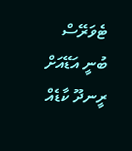ޓެވަރޭސް ބުނީ އަޑޭއަށް ރީނދޫ ކާޑެއް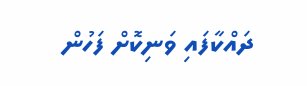ދައްކާފައި ވަނިކޮށް ފަހުން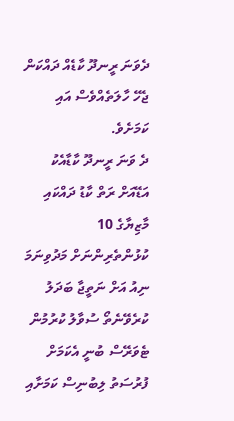ދެވަނަ ރީނދޫ ކާޑެއް ދައްކަން ޖެހޭ ހާލަތެއްވެސް އައި ކަމަށެވެ.
ދެ ވަނަ ރީނދޫ ކާޑާއެކު އަޑޭއަށް ރަތް ކާޑު ދައްކައި މާޒިޔާގެ 10 ކުޅުންތެރިންނަށް މަދުވިނަމަ ނިއު އަށް ނަތީޖާ ބަދަލު ކުރެވޭނެތޯ ސުވާލު ކުރުމުން ޓެވަރޭސް ބުނީ އެކަމަށް ފުރުސަތު ލިބުނިސް ކަމަށާއި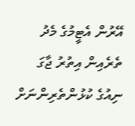އޭރުން އެޓީމުގެ މެދު ތެރެއިން އިތުރު ޖާގަ ނިއުގެ ކުޅުންތެރިންނަށް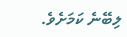ލިބޭނެ ކަމަށެވެ.